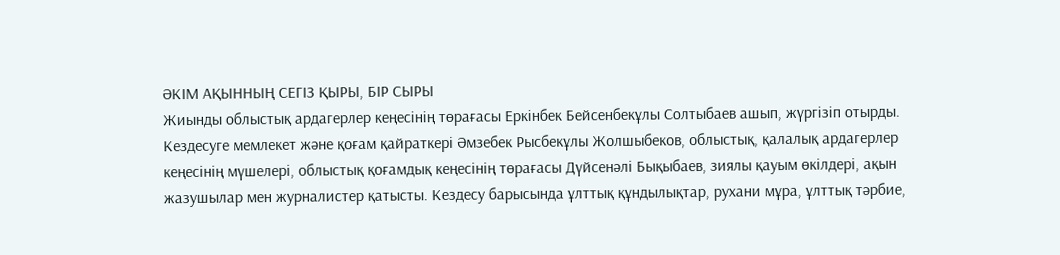ӘКІМ АҚЫННЫҢ СЕГІЗ ҚЫРЫ, БІР СЫРЫ
Жиынды облыстық ардагерлер кеңесінің төрағасы Еркінбек Бейсенбекұлы Солтыбаев ашып, жүргізіп отырды. Кездесуге мемлекет және қоғам қайраткері Әмзебек Рысбекұлы Жолшыбеков, облыстық, қалалық ардагерлер кеңесінің мүшелері, облыстық қоғамдық кеңесінің төрағасы Дүйсенәлі Бықыбаев, зиялы қауым өкілдері, ақын жазушылар мен журналистер қатысты. Кездесу барысында ұлттық құндылықтар, рухани мұра, ұлттық тәрбие,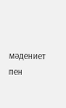мәдениет пен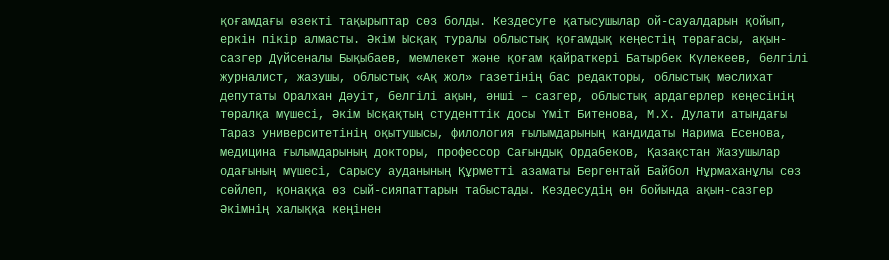қоғамдағы өзекті тақырыптар сөз болды. Кездесуге қатысушылар ой-сауалдарын қойып, еркін пікір алмасты. Әкім Ысқақ туралы облыстық қоғамдық кеңестің төрағасы, ақын- сазгер Дүйсеналы Бықыбаев, мемлекет және қоғам қайраткері Батырбек Күлекеев, белгілі журналист, жазушы, облыстық «Ақ жол» газетінің бас редакторы, облыстық мәслихат депутаты Оралхан Дәуіт, белгілі ақын, әнші – сазгер, облыстық ардагерлер кеңесінің төралқа мүшесі, Әкім Ысқақтың студенттік досы Үміт Битенова, М.Х. Дулати атындағы Тараз университетінің оқытушысы, филология ғылымдарының кандидаты Нарима Есенова, медицина ғылымдарының докторы, профессор Сағындық Ордабеков, Қазақстан Жазушылар одағының мүшесі, Сарысу ауданының Құрметті азаматы Бергентай Байбол Нұрмаханұлы сөз сөйлеп, қонаққа өз сый-сияпаттарын табыстады. Кездесудің өн бойында ақын-сазгер Әкімнің халыққа кеңінен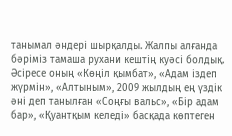танымал әндері шырқалды. Жалпы алғанда бәріміз тамаша рухани кештің куәсі болдық. Әсіресе оның «Көңіл қымбат», «Адам іздеп жүрмін», «Алтыным», 2009 жылдың ең үздік әні деп танылған «Соңғы вальс», «Бір адам бар», «Қуантқым келеді» басқада көптеген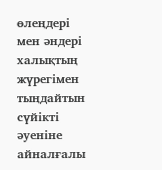өлеңдері мен әндері халықтың жүрегімен тыңдайтын сүйікті әуеніне айналғалы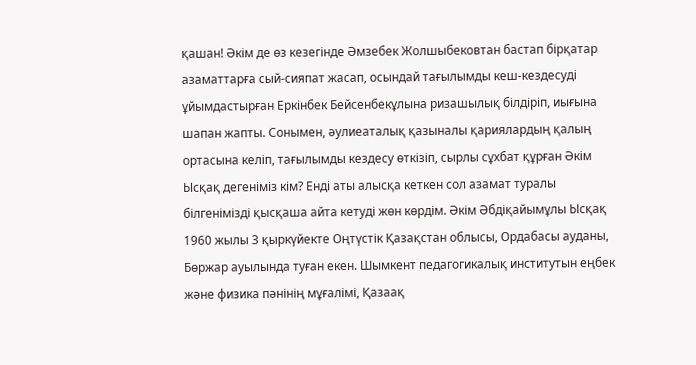қашан! Әкім де өз кезегінде Әмзебек Жолшыбековтан бастап бірқатар азаматтарға сый-сияпат жасап, осындай тағылымды кеш-кездесуді ұйымдастырған Еркінбек Бейсенбекұлына ризашылық білдіріп, иығына шапан жапты. Сонымен, әулиеаталық қазыналы қариялардың қалың ортасына келіп, тағылымды кездесу өткізіп, сырлы сұхбат құрған Әкім Ысқақ дегеніміз кім? Енді аты алысқа кеткен сол азамат туралы білгенімізді қысқаша айта кетуді жөн көрдім. Әкім Әбдіқайымұлы Ысқақ 1960 жылы 3 қыркүйекте Оңтүстік Қазақстан облысы, Ордабасы ауданы, Бөржар ауылында туған екен. Шымкент педагогикалық институтын еңбек және физика пәнінің мұғалімі, Қазаақ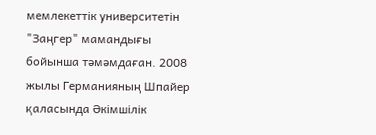мемлекеттік университетін "Заңгер" мамандығы бойынша тәмәмдаған. 2008 жылы Германияның Шпайер қаласында Әкімшілік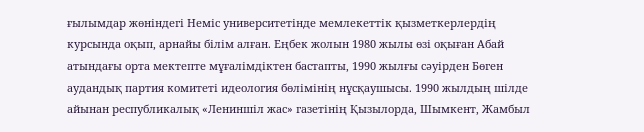ғылымдар жөніндегі Неміс университетінде мемлекеттік қызметкерлердің курсында оқып, арнайы білім алған. Еңбек жолын 1980 жылы өзі оқыған Абай атындағы орта мектепте мұғалімдіктен бастапты, 1990 жылғы сәуірден Бөген аудандық партия комитеті идеология бөлімінің нұсқаушысы. 1990 жылдың шілде айынан республикалық «Лениншіл жас» газетінің Қызылорда, Шымкент, Жамбыл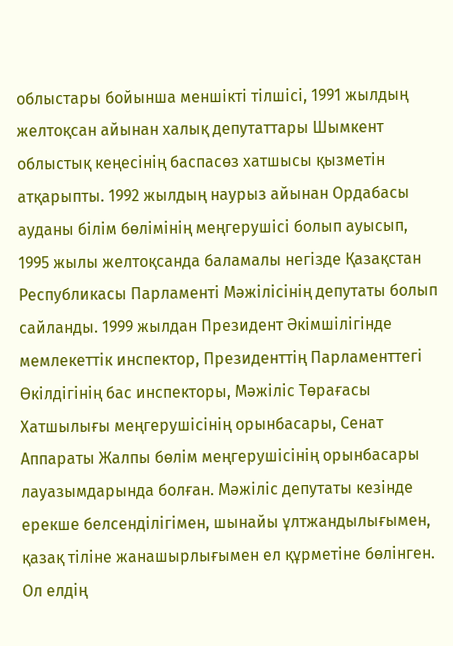облыстары бойынша меншікті тілшісі, 1991 жылдың желтоқсан айынан халық депутаттары Шымкент облыстық кеңесінің баспасөз хатшысы қызметін атқарыпты. 1992 жылдың наурыз айынан Ордабасы ауданы білім бөлімінің меңгерушісі болып ауысып, 1995 жылы желтоқсанда баламалы негізде Қазақстан Республикасы Парламенті Мәжілісінің депутаты болып сайланды. 1999 жылдан Президент Әкімшілігінде мемлекеттік инспектор, Президенттің Парламенттегі Өкілдігінің бас инспекторы, Мәжіліс Төрағасы Хатшылығы меңгерушісінің орынбасары, Сенат Аппараты Жалпы бөлім меңгерушісінің орынбасары лауазымдарында болған. Мәжіліс депутаты кезінде ерекше белсенділігімен, шынайы ұлтжандылығымен, қазақ тіліне жанашырлығымен ел құрметіне бөлінген. Ол елдің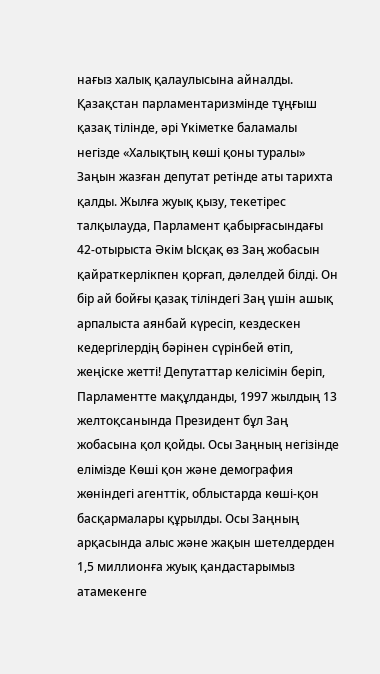нағыз халық қалаулысына айналды. Қазақстан парламентаризмінде тұңғыш қазақ тілінде, әрі Үкіметке баламалы негізде «Халықтың көші қоны туралы» Заңын жазған депутат ретінде аты тарихта қалды. Жылға жуық қызу, текетірес талқылауда, Парламент қабырғасындағы 42-отырыста Әкім Ысқақ өз Заң жобасын қайраткерлікпен қорғап, дәлелдей білді. Он бір ай бойғы қазақ тіліндегі Заң үшін ашық арпалыста аянбай күресіп, кездескен кедергілердің бәрінен сүрінбей өтіп, жеңіске жетті! Депутаттар келісімін беріп, Парламентте мақұлданды, 1997 жылдың 13 желтоқсанында Президент бұл Заң жобасына қол қойды. Осы Заңның негізінде елімізде Көші қон және демография жөніндегі агенттік, облыстарда көші-қон басқармалары құрылды. Осы Заңның арқасында алыс және жақын шетелдерден 1,5 миллионға жуық қандастарымыз атамекенге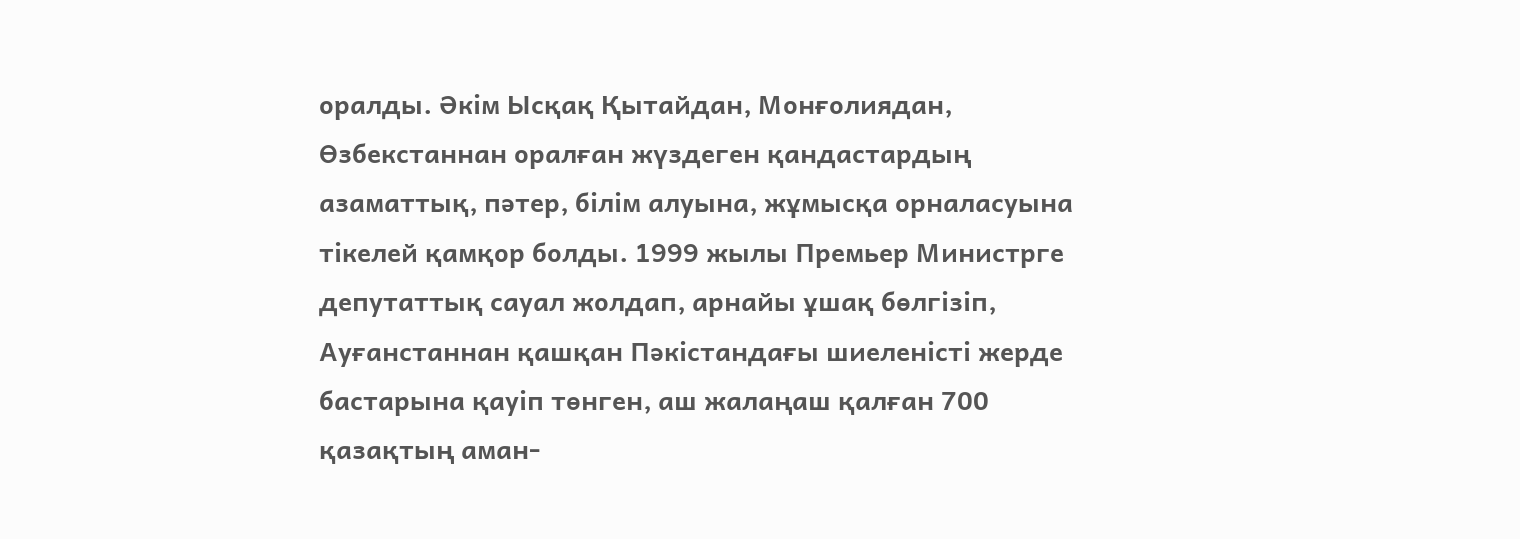оралды. Әкім Ысқақ Қытайдан, Монғолиядан, Өзбекстаннан оралған жүздеген қандастардың азаматтық, пәтер, білім алуына, жұмысқа орналасуына тікелей қамқор болды. 1999 жылы Премьер Министрге депутаттық сауал жолдап, арнайы ұшақ бөлгізіп, Ауғанстаннан қашқан Пәкістандағы шиеленісті жерде бастарына қауіп төнген, аш жалаңаш қалған 700 қазақтың аман-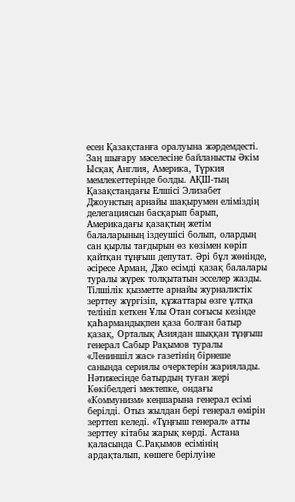есен Қазақстанға оралуына жәрдемдесті. Заң шығару мәселесіне байланысты Әкім Ысқақ Англия, Америка, Түркия мемлекеттерінде болды. АҚШ-тың Қазақстандағы Елшісі Элизабет Джоунстың арнайы шақырумен еліміздің делегациясын басқарып барып, Америкадағы қазақтың жетім балаларының іздеушісі болып, олардың сан қырлы тағдырын өз көзімен көріп қайтқан тұңғыш депутат. Әрі бұл жөнінде, әсіресе Арман, Джо есімді қазақ балалары туралы жүрек толқытатын эсселер жазды. Тілшілік қызметте арнайы журналистік зерттеу жүргізіп, құжаттары өзге ұлтқа телініп кеткен Ұлы Отан соғысы кезінде қаҺармандықпен қаза болған батыр қазақ, Орталық Азиядан шыққан тұңғыш генерал Сабыр Рақымов туралы «Лениншіл жас» газетінің бірнеше санында сериялы очерктерін жариялады. Нәтижесінде батырдың туған жері Көкібелдегі мектепке, ондағы «Коммунизм» кеңшарына генерал есімі берілді. Отыз жылдан бері генерал өмірін зерттеп келеді. «Тұңғыш генерал» атты зерттеу кітабы жарық көрді. Астана қаласында С.Рақымов есімінің ардақталып, көшеге берілуіне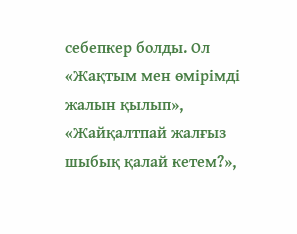себепкер болды. Ол «Жақтым мен өмірімді жалын қылып», «Жайқалтпай жалғыз шыбық қалай кетем?»,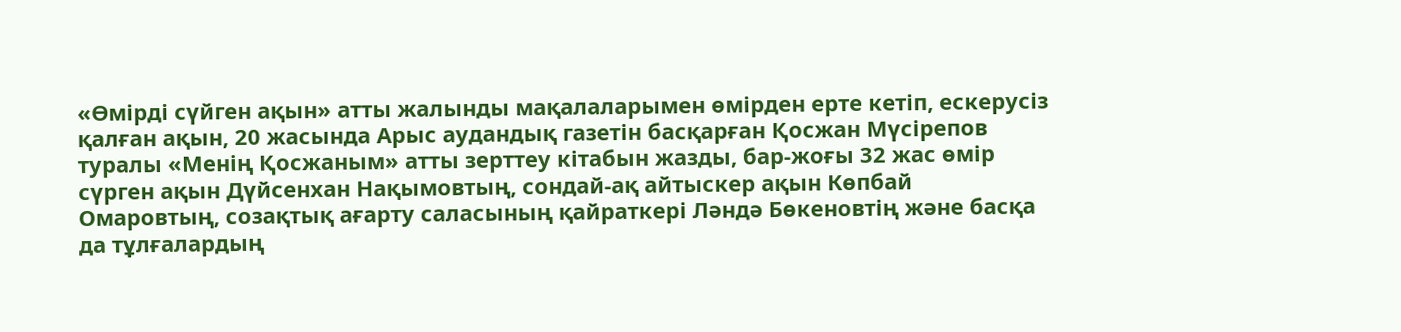«Өмірді сүйген ақын» атты жалынды мақалаларымен өмірден ерте кетіп, ескерусіз қалған ақын, 20 жасында Арыс аудандық газетін басқарған Қосжан Мүсірепов туралы «Менің Қосжаным» атты зерттеу кітабын жазды, бар-жоғы 32 жас өмір сүрген ақын Дүйсенхан Нақымовтың, сондай-ақ айтыскер ақын Көпбай Омаровтың, созақтық ағарту саласының қайраткері Ләндә Бөкеновтің және басқа да тұлғалардың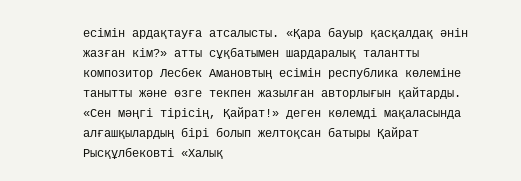есімін ардақтауға атсалысты. «Қара бауыр қасқалдақ әнін жазған кім?» атты сұқбатымен шардаралық талантты композитор Лесбек Амановтың есімін республика көлеміне танытты және өзге текпен жазылған авторлығын қайтарды. «Сен мәңгі тірісің, Қайрат!» деген көлемді мақаласында алғашқылардың бірі болып желтоқсан батыры Қайрат Рысқұлбековті «Халық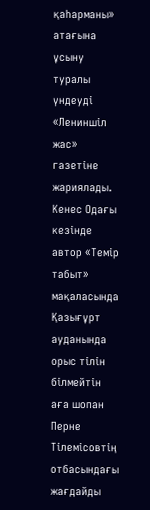қаһарманы» атағына ұсыну туралы үндеуді «Лениншіл жас» газетіне жариялады. Кенес Одағы кезінде автор «Темір табыт» мақаласында Қазығұрт ауданында орыс тілін білмейтін аға шопан Перне Тілемісовтің отбасындағы жағдайды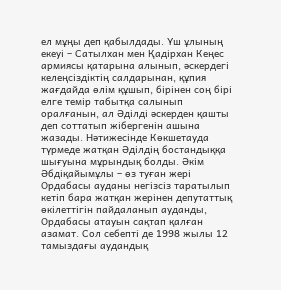ел мұңы деп қабылдады. Үш ұлының екеуі – Сатылхан мен Қадірхан Кеңес армиясы қатарына алынып, әскердегі келеңсіздіктің салдарынан, құпия жағдайда өлім құшып, бірінен соң бірі елге темір табытқа салынып оралғанын, ал Әділді әскерден қашты деп соттатып жібергенін ашына жазады. Нәтижесінде Көкшетауда түрмеде жатқан Әділдің бостандыққа шығуына мұрындық болды. Әкім Әбдіқайымұлы – өз туған жері Ордабасы ауданы негізсіз таратылып кетіп бара жатқан жерінен депутаттық өкілеттігін пайдаланып ауданды, Ордабасы атауын сақтап қалған азамат. Сол себепті де 1998 жылы 12 тамыздағы аудандық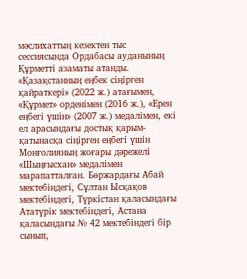мәслихаттың кезектен тыс сессиясында Ордабасы ауданының Құрметті азаматы атанды. «Қазақстанның еңбек сіңірген қайраткері» (2022 ж.) атағымен, «Құрмет» орденімен (2016 ж.), «Ерен еңбегі үшін» (2007 ж.) медалімен, екі ел арасындағы достық қарым-қатынасқа сіңірген еңбегі үшін Монғолияның жоғары дәрежелі «Шыңғысхан» медалімен марапатталған. Бөржардағы Абай мектебіндегі, Сұлтан Ысқақов мектебіндегі, Түркістан қаласындағы Ататүрік мектебіндегі, Астана қаласындағы № 42 мектебіндегі бір сынып,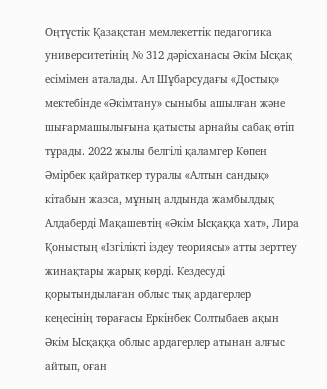Оңтүстік Қазақстан мемлекеттік педагогика университетінің № 312 дәрісханасы Әкім Ысқақ есімімен аталады. Ал Шұбарсудағы «Достық» мектебінде «Әкімтану» сыныбы ашылған және шығармашылығына қатысты арнайы сабақ өтіп тұрады. 2022 жылы белгілі қаламгер Көпен Әмірбек қайраткер туралы «Алтын сандық» кітабын жазса, мұның алдында жамбылдық Алдаберді Мақашевтің «Әкім Ысқаққа хат», Лира Қоныстың «Ізгілікті іздеу теориясы» атты зерттеу жинақтары жарық көрді. Кездесуді қорытындылаған облыс тық ардагерлер кеңесінің төрағасы Еркінбек Солтыбаев ақын Әкім Ысқаққа облыс ардагерлер атынан алғыс айтып, оған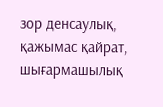зор денсаулық, қажымас қайрат, шығармашылық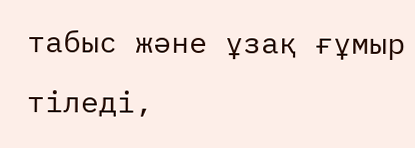табыс және ұзақ ғұмыр тіледі,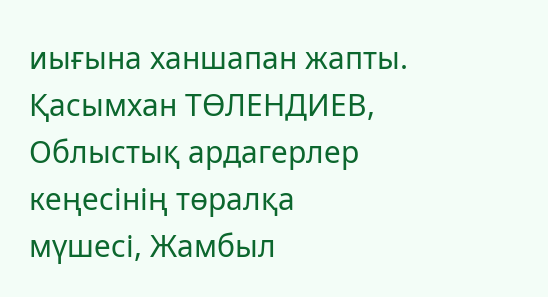иығына ханшапан жапты. Қасымхан ТӨЛЕНДИЕВ, Облыстық ардагерлер кеңесінің төралқа мүшесі, Жамбыл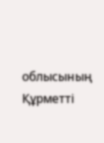облысының Құрметті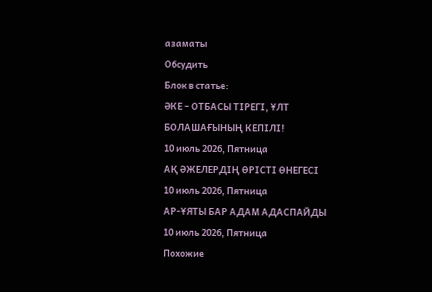азаматы
Обсудить
Блок в статье:
ӘКЕ – ОТБАСЫ ТІРЕГІ, ҰЛТ БОЛАШАҒЫНЫҢ КЕПІЛІ!
10 июль 2026, Пятница
АҚ ӘЖЕЛЕРДІҢ ӨРІСТІ ӨНЕГЕСІ
10 июль 2026, Пятница
АР-ҰЯТЫ БАР АДАМ АДАСПАЙДЫ
10 июль 2026, Пятница
Похожие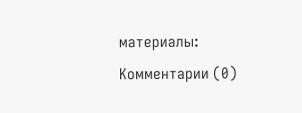материалы:
Комментарии (0)